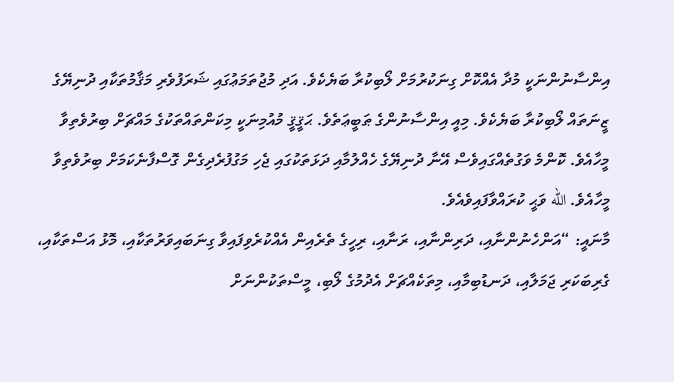އިންސާނުންނަކީ މުދާ އެއްކޮށް ގިނަކުރުމަށް ލޯބިކުރާ ބަޔެކެވެ. އަދި މުޖުތަމަޢުގައި ޝަރަފުވެރި މަޤާމުތަކާއި ދުނިޔޭގެ ޒީނަތައް ލޯބިކުރާ ބަޔެކެވެ. މިއީ އިންސާނުންގެ ޠަބީޢަތެވެ. ޙަޤީޤީ މުއުމިނަކީ މިކަންތައްތަކުގެ މައްޗަށް ބިރުވެތިވާ މީހާއެވެ. ކޮންމެ ވަގުތެއްގައިވެސް އޭނާ ދުނިޔޭގެ ހެއްލުމާއި ދަޅަތަކުގައި ޖެހި މަގުފުރެދިގެން ގޮސްފާނެކަމަށް ބިރުވެތިވާ މީހާއެވެ. الله ވަޙީ ކުރައްވާފައިވެއެވެ.
މާނައީ: “އަންހެނުންނާއި، ދަރިންނާއި، ރަނާއި، ރިހީގެ ތެރެއިން އެއްކުރެވިފައިވާ ގިނަބައިވަރުތަކާއި، މޮޅު އަސްތަކާއި، ގެރިބަކަރި ޖަމަލާއި، ދަނޑުބިމާއި، މިތަކެއްޗަށް އެދުމުގެ ލޯބި، މީސްތަކުންނަށް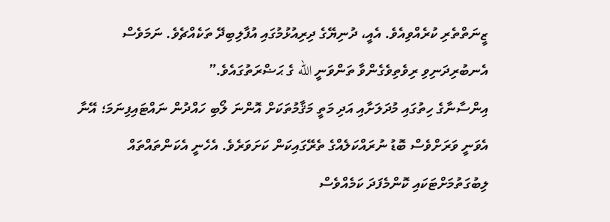ޒީނަތްތެރި ކުރެއްވިއެވެ. އެއީ، ދުނިޔޭގެ ދިރިއުޅުމުގައި އުފާލިބިދޭ ތަކެއްޗެވެ. ނަމަވެސް އެނބުރިދަނިވި ރިވެތިވެގެންވާ ތަންވަނީ الله ގެ ޙަޟްރަތުގައެވެ.”
އިންސާނާގެ ހިތުގައި މުދަލަށާއި އަދި މަތީ މަޤާމުތަކަށް އޮންނަ ލޯބި ހައްދުން ނައްޓައިފިނަމަ؛ އޭނާ އެވަނީ ވަރަށްވެސް ބޮޑު ނުރައްކަލެއްގެ ތެރޭގައިކަން ކަށަވަރެވެ. އެހެނީ އެކަންތައްތައް ލިބުގަތުމަށްޓަކައި ކޮންމެފަދަ ކަމެއްވެސް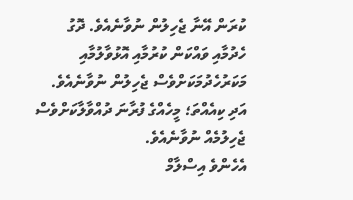ކުރަން އޭނާ ޖެހިލުން ނުވާނެއެވެ. ދޮގު ހެދުމާއި ވައްކަން ކުރުމާއި އޮޅުވާލުމާއި މަކަރުހެދުމަކަށްވެސް ޖެހިލުން ނުވާނެއެވެ. އަދި ކިއެއްތަ؛ މީހެއްގެ ފުރާނަ ދުއްވާލާކަށްވެސް ޖެހިލުމެއް ނުވާނެއެވެ.
އެހެންވެ އިސްލާމް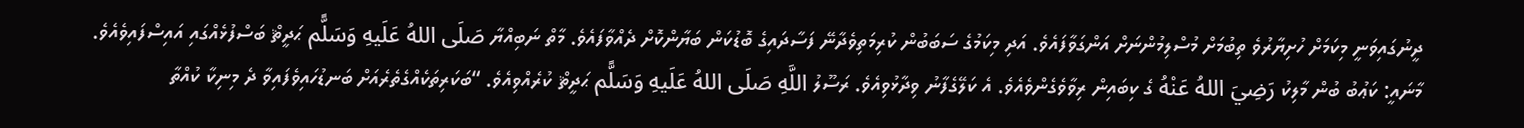ދީނުގައިވަނީ މިކަމަށް ހުށިޔާރުވެ ތިބުމަށް މުސްލިމުންނަށް އަންގަވާފައެވެ. އަދި މިކަމުގެ ސަބަބުން ކުރިމަތިވެދާނޭ ފަސާދައިގެ ބޮޑުކަން ބަޔާންކޮށް ދެއްވާފައެވެ. މާތް ނަބިއްޔާ صَلَى اللهُ عَلَيهِ وَسَلًّم ޙަދީޘް ބަސްފުޅެއްގައި އައިސްފައިވެއެވެ.
މާނައީ: ކަޢުބު ބުން މާލިކު رَضِيَ اللهُ عَنْهُ ގެ ކިބައިން ރިވާވެގެންވެއެވެ. އެ ކަލޭގެފާނު ވިދާޅުވިއެވެ. ރަސޫލު اللَّهِ صَلَى اللهُ عَلَيهِ وَسَلًّم ޙަދީޘް ކުރެއްވިއެވެ. “ބަކަރިތަކެއްގެތެރެއަށް ބަނޑުހައިވެފައިވާ ދެ މިނިކާ ކުއްތާ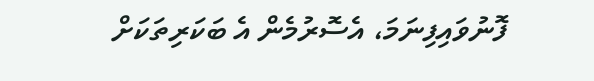ފޮނުވައިފިނަމަ، އެސޮރުމެން އެ ބަކަރިތަކަށް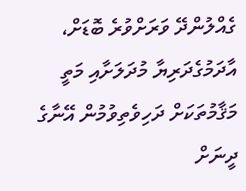ގެއްލުންދޭ ވަރަށްވުރެ ބޮޑަށް، އާދަމުގެދަރިޔާ މުދަލަށާއި މަތީ މަޤާމުތަކަށް ދަހިވެތިވުމުން އޭނާގެ ދީނަށް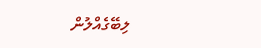ލިބޭގެއްލުން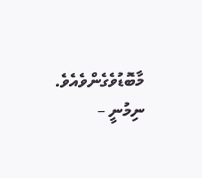މާބޮޑުވެގެންވެއެވެ.
ނިމުނީ –